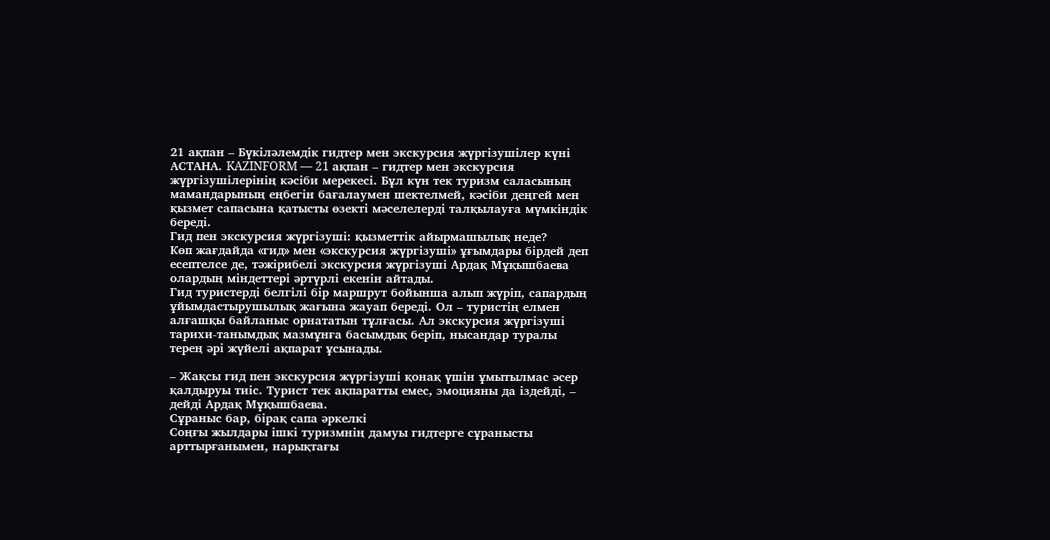21 ақпан – Бүкіләлемдік гидтер мен экскурсия жүргізушілер күні
АСТАНА. KAZINFORM — 21 ақпан – гидтер мен экскурсия жүргізушілерінің кәсіби мерекесі. Бұл күн тек туризм саласының мамандарының еңбегін бағалаумен шектелмей, кәсіби деңгей мен қызмет сапасына қатысты өзекті мәселелерді талқылауға мүмкіндік береді.
Гид пен экскурсия жүргізуші: қызметтік айырмашылық неде?
Көп жағдайда «гид» мен «экскурсия жүргізуші» ұғымдары бірдей деп есептелсе де, тәжірибелі экскурсия жүргізуші Ардақ Мұқышбаева олардың міндеттері әртүрлі екенін айтады.
Гид туристерді белгілі бір маршрут бойынша алып жүріп, сапардың ұйымдастырушылық жағына жауап береді. Ол – туристің елмен алғашқы байланыс орнататын тұлғасы. Ал экскурсия жүргізуші тарихи-танымдық мазмұнға басымдық беріп, нысандар туралы терең әрі жүйелі ақпарат ұсынады.

– Жақсы гид пен экскурсия жүргізуші қонақ үшін ұмытылмас әсер қалдыруы тиіс. Турист тек ақпаратты емес, эмоцияны да іздейді, – дейді Ардақ Мұқышбаева.
Сұраныс бар, бірақ сапа әркелкі
Соңғы жылдары ішкі туризмнің дамуы гидтерге сұранысты арттырғанымен, нарықтағы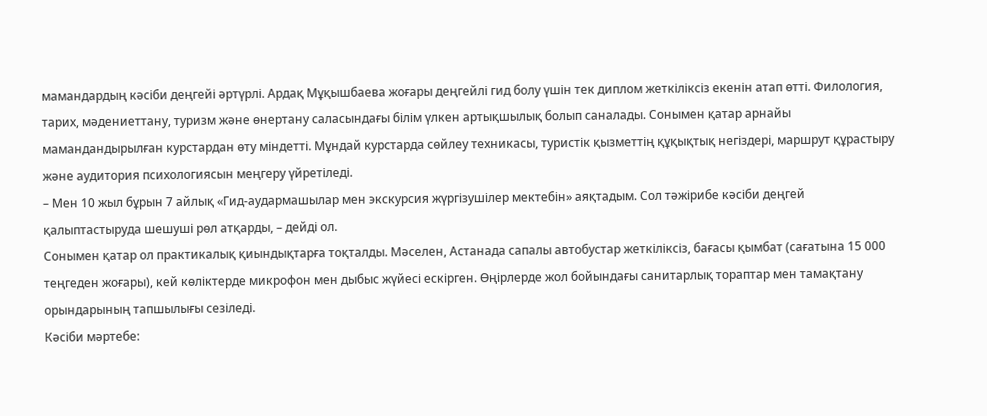мамандардың кәсіби деңгейі әртүрлі. Ардақ Мұқышбаева жоғары деңгейлі гид болу үшін тек диплом жеткіліксіз екенін атап өтті. Филология, тарих, мәдениеттану, туризм және өнертану саласындағы білім үлкен артықшылық болып саналады. Сонымен қатар арнайы мамандандырылған курстардан өту міндетті. Мұндай курстарда сөйлеу техникасы, туристік қызметтің құқықтық негіздері, маршрут құрастыру және аудитория психологиясын меңгеру үйретіледі.
– Мен 10 жыл бұрын 7 айлық «Гид-аудармашылар мен экскурсия жүргізушілер мектебін» аяқтадым. Сол тәжірибе кәсіби деңгей қалыптастыруда шешуші рөл атқарды, – дейді ол.
Сонымен қатар ол практикалық қиындықтарға тоқталды. Мәселен, Астанада сапалы автобустар жеткіліксіз, бағасы қымбат (сағатына 15 000 теңгеден жоғары), кей көліктерде микрофон мен дыбыс жүйесі ескірген. Өңірлерде жол бойындағы санитарлық тораптар мен тамақтану орындарының тапшылығы сезіледі.
Кәсіби мәртебе: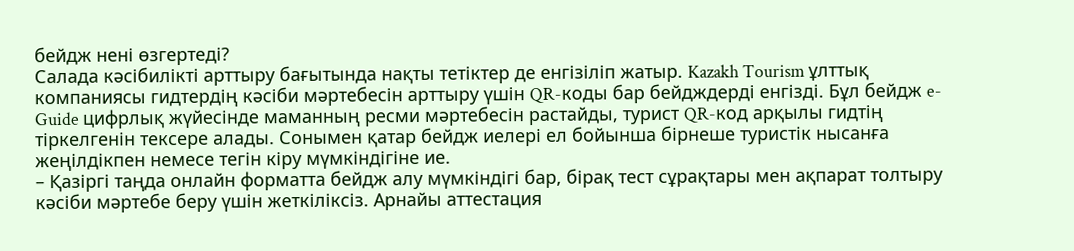бейдж нені өзгертеді?
Салада кәсібилікті арттыру бағытында нақты тетіктер де енгізіліп жатыр. Kazakh Tourism ұлттық компаниясы гидтердің кәсіби мәртебесін арттыру үшін QR-коды бар бейдждерді енгізді. Бұл бейдж e-Guide цифрлық жүйесінде маманның ресми мәртебесін растайды, турист QR-код арқылы гидтің тіркелгенін тексере алады. Сонымен қатар бейдж иелері ел бойынша бірнеше туристік нысанға жеңілдікпен немесе тегін кіру мүмкіндігіне ие.
– Қазіргі таңда онлайн форматта бейдж алу мүмкіндігі бар, бірақ тест сұрақтары мен ақпарат толтыру кәсіби мәртебе беру үшін жеткіліксіз. Арнайы аттестация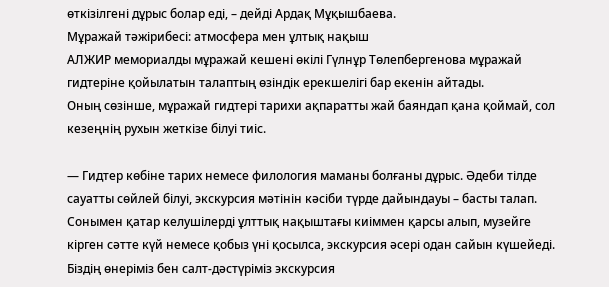өткізілгені дұрыс болар еді, – дейді Ардақ Мұқышбаева.
Мұражай тәжірибесі: атмосфера мен ұлтық нақыш
АЛЖИР мемориалды мұражай кешені өкілі Гүлнұр Төлепбергенова мұражай гидтеріне қойылатын талаптың өзіндік ерекшелігі бар екенін айтады.
Оның сөзінше, мұражай гидтері тарихи ақпаратты жай баяндап қана қоймай, сол кезеңнің рухын жеткізе білуі тиіс.

— Гидтер көбіне тарих немесе филология маманы болғаны дұрыс. Әдеби тілде сауатты сөйлей білуі, экскурсия мәтінін кәсіби түрде дайындауы – басты талап. Сонымен қатар келушілерді ұлттық нақыштағы киіммен қарсы алып, музейге кірген сәтте күй немесе қобыз үні қосылса, экскурсия әсері одан сайын күшейеді. Біздің өнеріміз бен салт-дәстүріміз экскурсия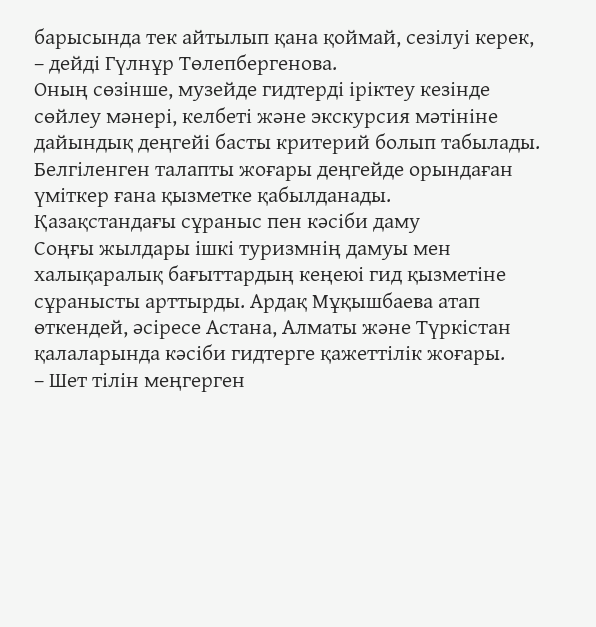барысында тек айтылып қана қоймай, сезілуі керек, – дейді Гүлнұр Төлепбергенова.
Оның сөзінше, музейде гидтерді іріктеу кезінде сөйлеу мәнері, келбеті және экскурсия мәтініне дайындық деңгейі басты критерий болып табылады. Белгіленген талапты жоғары деңгейде орындаған үміткер ғана қызметке қабылданады.
Қазақстандағы сұраныс пен кәсіби даму
Соңғы жылдары ішкі туризмнің дамуы мен халықаралық бағыттардың кеңеюі гид қызметіне сұранысты арттырды. Ардақ Мұқышбаева атап өткендей, әсіресе Астана, Алматы және Түркістан қалаларында кәсіби гидтерге қажеттілік жоғары.
– Шет тілін меңгерген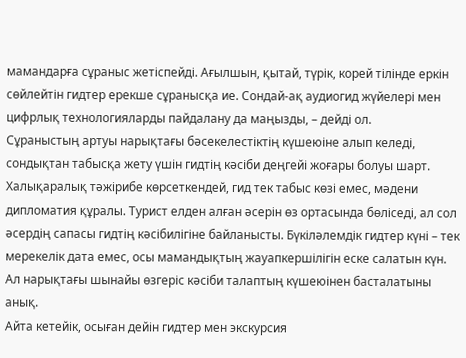мамандарға сұраныс жетіспейді. Ағылшын, қытай, түрік, корей тілінде еркін сөйлейтін гидтер ерекше сұранысқа ие. Сондай-ақ аудиогид жүйелері мен цифрлық технологияларды пайдалану да маңызды, – дейді ол.
Сұраныстың артуы нарықтағы бәсекелестіктің күшеюіне алып келеді, сондықтан табысқа жету үшін гидтің кәсіби деңгейі жоғары болуы шарт.
Халықаралық тәжірибе көрсеткендей, гид тек табыс көзі емес, мәдени дипломатия құралы. Турист елден алған әсерін өз ортасында бөліседі, ал сол әсердің сапасы гидтің кәсібилігіне байланысты. Бүкіләлемдік гидтер күні – тек мерекелік дата емес, осы мамандықтың жауапкершілігін еске салатын күн. Ал нарықтағы шынайы өзгеріс кәсіби талаптың күшеюінен басталатыны анық.
Айта кетейік, осыған дейін гидтер мен экскурсия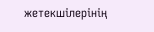жетекшілерінің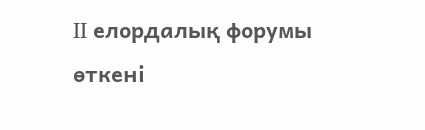II елордалық форумы өткені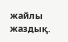жайлы жаздық.